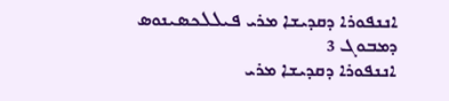ܐܢܢܦܘܪܐ ܕܩܕܝܫܐ ܡܪܝ ܦܝܠܠܟܣܝܢܘܣ ܕܡܒܘܓ 3
ܐܢܢܦܘܪܐ ܕܩܕܝܫܐ ܡܪܝ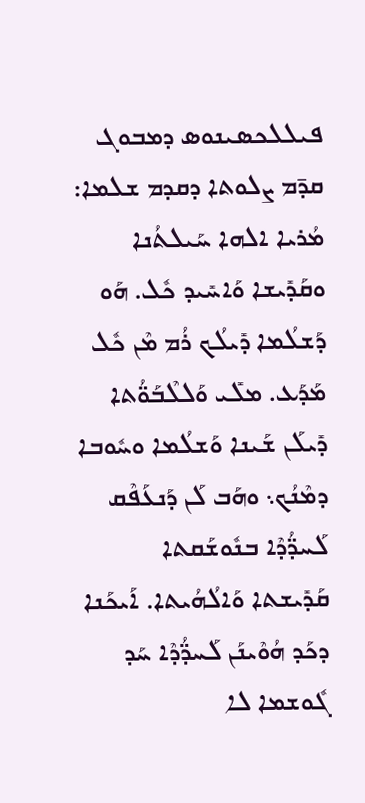ܦܝܠܠܟܣܝܢܘܣ ܕܡܒܘܓ
ܩܕ̄ܡ ܨܠܘܬܐ ܕܩܕܡ ܫܠܡܐ: ܡܳܪܝܐ ܐܠܗܐ ܚܰܝܠܬܳܢܐ ܘܩܰܕܺܝܫܐ ܘܰܐܚܺܝܕ ܟܽܠ. ܗܰܘ ܕܰܫܠܳܡܐ ܕܺܝܠܳܟ ܪܳܡ ܡܶܢ ܟܽܠ ܡܰܕܰܥ. ܡܠܺܝ ܘܰܠܠܶܒܰܘ̈ܳܬܐ ܕܺܝܠܰܢ ܫܰܝܢܐ ܘܰܫܠܳܡܐ ܘܚܽܘܒܐ ܕܡܶܢܳܟ܆ ܘܗܰܒ ܠܰܢ ܕܰܢܥܰܦܶܩ ܠܰܚܕ̈ܳܕܶܐ ܒܢܽܘܫܰܩܬܐ ܩܰܕܺܝܫܬܐ ܘܰܐܠܳܗܳܝܬܐ. ܐܰܝܟܰܢܐ ܕܟܰܕ ܗܳܘܶܝܢܰܢ ܠܰܚܕ̈ܳܕܶܐ ܚܰܕ ܓܽܘܫܡܐ ܠܐ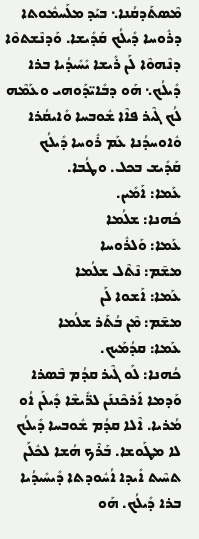ܡܶܣܬܰܕܩܳܢܐ܆ ܒܝܰܕ ܡܠܰܚܡܽܘܬܐ ܕܪܽܘܚܐ ܕܺܝܠܳܟ ܩܰܕܺܝܫܐ. ܘܰܕܢܶܫܬܘܶܐ ܕܢܶܗܘܶܐ ܠܰܢ ܪܺܝܫܐ ܝܺܚܺܝܕܳܝܐ ܒܪܐ ܕܺܝܠܳܟ܆ ܗܰܘ ܕܒܺܐܝ̈ܕܰܘܗܝ ܘܥܰܡܶܗ ܠܳܟ ܓܶܝܪ ܦܐܶܐ ܫܽܘܒܚܐ ܘܺܐܝܩܳܪܐ ܘܽܐܘܚܕܳܢܐ ܥܰܡ ܪܽܘܚܐ ܕܺܝܠܳܟ ܩܰܕܺܝܫ ܒܟܠ. ܘܛܳܒܐ.
ܥܰܡܐ: ܐܰܡܺܝܢ.
ܟܳܗܢܐ: ܫܠܳܡܐ
ܥܰܡܐ: ܘܰܠܪܽܘܚܐ
ܡܫ̄ܡ: ܢܶܬܶܠ ܫܠܳܡܐ
ܥܰܡܐ: ܐܰܫܘܐ ܠܰܢ
ܡܫ̄ܡ: ܡܶܢ ܒܳܬܰܪ ܫܠܳܡܐ
ܥܰܡܐ: ܩܕܳܡܰܝܟ.
ܟܳܗܢܐ: ܠܰܘ ܓܶܝܪ ܩܕܳܡ ܒܶܣܪܐ ܘܰܕܡܐ ܐܰܪܟܶܢܢܰܢ ܠܪ̈ܺܝܫܶܐ ܕܺܝܠܰܢ ܐܳܘ ܡܳܪܝܐ. ܐܶܠܐ ܩܕܳܡ ܫܽܘܒܚܐ ܕܺܝܠܳܟ ܠܐ ܡܛܰܘܫܐ. ܒܰܪܶܟ ܗܳܫܐ ܠܟܽܠܰܢ ܬܚܶܝܬ ܐܺܝܕܐ ܐܳܚܽܘܕܬܐ ܕܺܝܚܺܝܕܳܝܐ ܒܪܐ ܕܺܝܠܳܟ. ܗܰܘ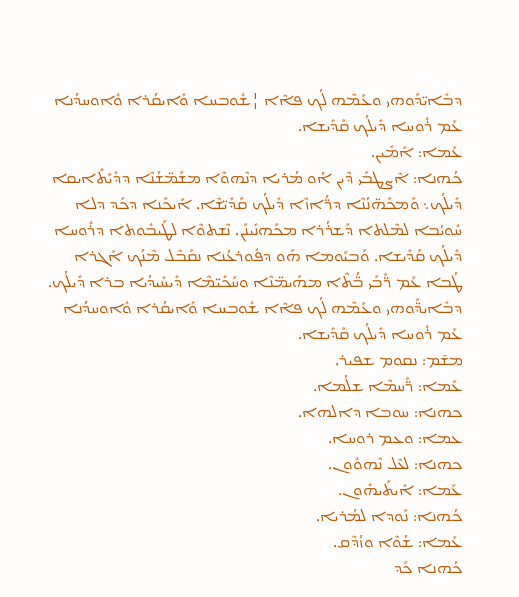ܕܒܺܐܝ̈ܕܰܘܗܝ ܘܥܰܡܶܗ ܠܳܟ ܦܐܶܐ ¦ܫܽܘܒܚܐ ܘܺܐܝܩܳܪܐ ܘܽܐܘܚܕܳܢܐ ܥܰܡ ܪܽܘܚܐ ܕܺܝܠܳܟ ܩܰܕܺܝܫܐ.
ܥܰܡܐ: ܐܰܡܺܝܢ.
ܟܳܗܢܐ: ܐܶܨܛܒܰܝ ܕܶܝܢ ܐܳܘ ܡܳܪܝܐ ܕܢܶܗܘܶܐ ܡܫܰܡ̈ܫܳܢܶܐ ܕܕܺܝܰܬܺܐܝܩܐ ܕܺܝܠܳܟ܆ ܘܰܡܟܰܗ̈ܢܳܢܶܐ ܕܪ̈ܳܐܙܶܐ ܕܺܝܠܳܟ ܩܰܕܺܝ̈ܫܶܐ. ܐܰܝܟܰܢܐ ܕܟܰܕ ܕܠܐ ܚܽܘܝܳܒܐ ܠܡܶܠܬܐ ܕܰܫܪܳܪܐ ܡܟܰܗܢܺܝܢܰܢ. ܢܶܫܬܘܶܐ ܠܛܰܝܒܽܘܬܐ ܕܪܽܘܚܐ ܕܺܝܠܳܟ ܩܰܕܺܝܫܐ. ܘܰܒܝܰܘܡܐ ܗܰܘ ܕܦܽܘܪܥܳܢܐ ܢܩܰܒܶܠ ܡܶܢܳܟ ܐܰܓܪܐ ܛܳܒܐ ܥܰܡ ܪ̈ܰܒܰܝ ܒ̈ܳܬܶܐ ܡܗܰܝܡ̈ܢܶܐ ܘܚܰܟܺܝ̈ܡܶܐ ܕܺܝܚܺܝܕܳܝܐ ܒܪܐ ܕܺܝܠܳܟ. ܕܒܺܐܝܕ̈ܰܘܗܝ ܘܥܰܡܶܗ ܠܳܟ ܦܐܶܐ ܫܽܘܒܚܐ ܘܺܐܝܩܳܪܐ ܘܽܐܘܚܕܳܢܐ ܥܰܡ ܪܽܘܚܐ ܕܺܝܠܳܟ ܩܰܕܺܝܫܐ.
ܡܫ̄ܡ: ܢܩܘܡ ܫܦܝܪ.
ܥܰܡܐ: ܪ̈ܰܚܡܶܐ ܫܠܳܡܐ.
ܟܗܢܐ: ܚܘܒܐ ܕܐܠܗܐ.
ܥܡܐ: ܘܥܡ ܪܘܚܐ.
ܟܗܢܐ: ܠܥܶܠ ܢܶܗܘܽܘܢ.
ܥܰܡܐ: ܐܺܝܬܰܝܗܽܘܢ.
ܟܳܗܢܐ: ܢܰܘܕܐ ܠܡܳܪܝܐ.
ܥܰܡܐ: ܫܳܘܶܐ ܘܙܳܕܶܩ.
ܟܳܗܢܐ ܟܰܕ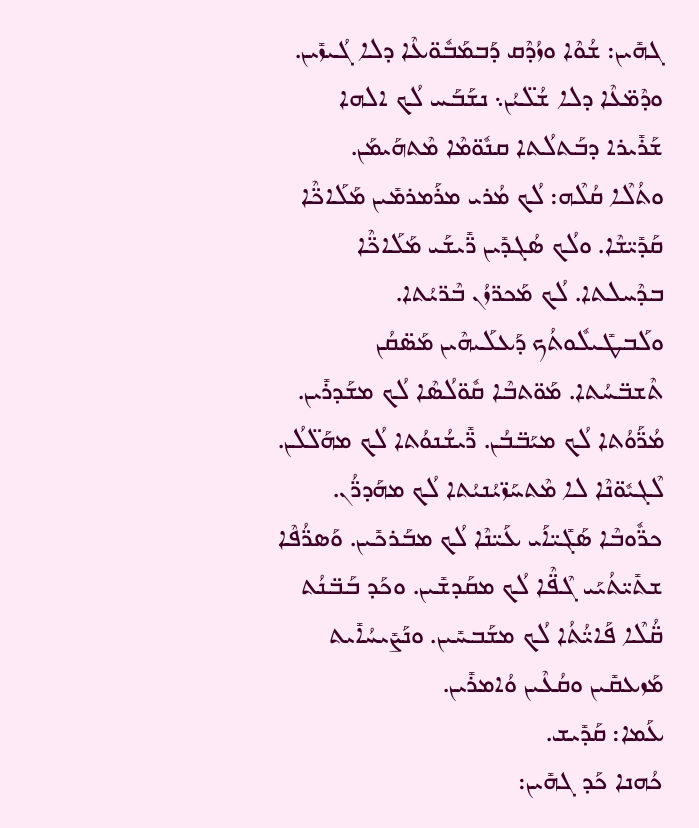ܓܗܺܝܢ: ܫܳܘܶܐ ܘܙܳܕܶܩ ܕܰܒܡܰܒܽܘ̈ܥܶܐ ܕܠܐ ܓܳܝܙܺܝܢ. ܘܕܶܡ̈ܥܶܐ ܕܠܐ ܫܳܠ̈ܝܳܢ܆ ܢܫܰܒܰܚ ܠܳܟ ܐܠܗܐ ܫܰܪܺܝܪܐ ܕܒܰܬܠܳܬܐ ܩܢܽܘ̈ܡܶܐ ܡܶܬܗܰܝܡܰܢ.
ܘܬܳܠܶܐ ܩܳܠܶܗ: ܠܳܟ ܡܳܪܝ ܡܪܰܡܪܡܺܝܢ ܡܰܠܰܐܟ̈ܶܐ ܩܰܕܺܝ̈ܫܶܐ. ܘܠܳܟ ܣܳܓܕܺܝܢ ܪ̈ܺܝܫܰܝ ܡܰܠܰܐܟ̈ܶܐ ܒܕܶܚܠܬܐ. ܠܳܟ ܡܰܟܪ̈ܙܳܢ ܒܶܪ̈ܝܳܬܐ. ܘܠܰܒܛܺܝܠܽܘܬܳܟ ܕܰܥܠܰܝܗܶܝܢ ܡܰܣ̈ܩܳܢ ܬܶܫܒ̈ܚܳܬܐ. ܡܰܘ̈ܬܒܶܐ ܩܽܘ̈ܠܳܣܶܐ ܠܳܟ ܡܫܰܕܪܺܝܢ. ܡܳܪ̈ܰܘܳܬܐ ܠܳܟ ܡܝܰܒ̈ܒܳܢ. ܪ̈ܺܝܫܳܢܘܳܬܐ ܠܳܟ ܡܗܰܠ̈ܠܳܢ. ܠܶܓܝܽܘ̈ܢܶܐ ܠܐ ܡܶܬܚܰܙ̈ܝܳܢܝܳܬܐ ܠܳܟ ܡܗܰܕܪ̈ܳܢ. ܟܖ̈ܽܘܒܶܐ ܣܰܓܺܝ̈ܐܰܝ ܥܰܝ̈ܢܶܐ ܠܳܟ ܡܒܰܪܟܺܝܢ. ܘܰܣܪ̈ܳܦܶܐ ܫܬܺܝ̈ܬܳܝܰܝ ܓܶܦ̈ܶܐ ܠܳܟ ܡܩܰܕܫܺܝܢ. ܘܟܰܕ ܒܰܒ̈ܢܳܬ ܩ̈ܳܠܶܐ ܦܰܐܝ̈ܳܬܳܐ ܠܳܟ ܡܫܰܒܚܺܝܢ. ܘܢܰܨܺܝܚܳܐܺܝܬ ܡܰܙܥܩܺܝܢ ܘܩܳܥܶܝܢ ܘܳܐܡܪܺܝܢ.
ܥܰܡܐ: ܩܰܕܺܝܫ.
ܟܳܗܢܐ ܟܰܕ ܓܗܺܝܢ: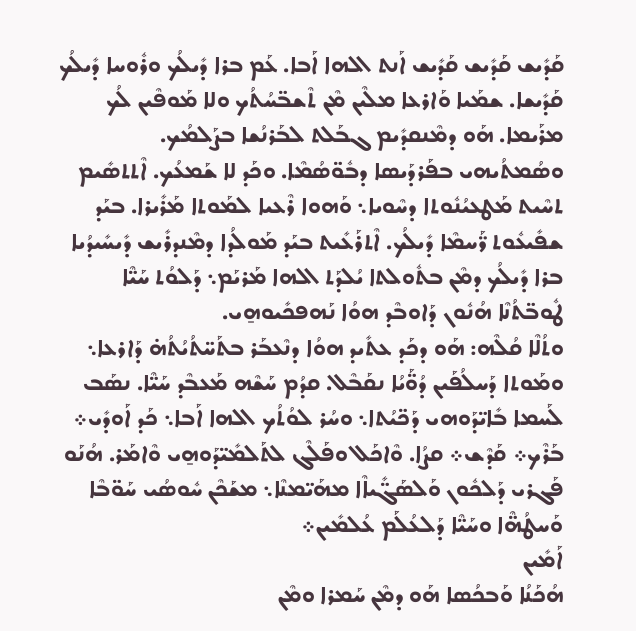ܩܰܕܺܝܫ ܩܰܕܺܝܫ ܩܰܕܺܝܫ ܐܰܢܬ ܐܠܗܐ ܐܰܒܐ. ܥܰܡ ܒܪܐ ܕܺܝܠܳܟ ܘܪܽܘܚܐ ܕܺܝܠܳܟ ܩܰܕܺܝܫܐ. ܫܡܰܝܐ ܘܰܐܪܥܐ ܡܠܶܝܢ ܡܶܢ ܬܶܫܒ̈ܚܳܬܳܟ ܘܠܐ ܡܰܘܦܶܝܢ ܠܳܟ ܡܪܰܝܡܐ. ܗܰܘ ܕܡܶܢܩܕܺܝܡ ܓܒܰܠܬ ܠܒܰܪܢܳܫܐ ܒܨܰܠܡܳܟ. ܘܣܳܡܬܳܝܗܝ ܒܦܰܪܕܰܝܣܐ ܕܒܽܘ̈ܣܳܡܶܐ. ܘܟܰܕ ܠܐ ܫܰܡܥܳܟ. ܐܶܬܬܣܺܝܡ ܬܚܶܝܬ ܡܰܛܥܝܳܢܽܘܬܐ ܕܚܶܘܝܐ܆ ܘܰܗܘܐ ܪܶܥܝܐ ܠܡܰܘܬܐ ܡܰܪܺܝܪܐ. ܒܝܰܕ ܫܦܺܝܥܽܘܬ ܪ̈ܰܚܡܶܐ ܕܺܝܠܳܟ. ܐܶܬܪܰܥܺܝܬ ܒܝܰܕ ܡܰܘܠܳܕܐ ܕܡܶܢܕܪܺܝܫ ܕܺܝܚܺܝܕܳܝܐ ܒܪܐ ܕܺܝܠܳܟ ܕܡܶܢ ܒܬܽܘܠܬܐ ܝܳܠܕܰܬ ܐܠܗܐ ܡܰܪܝܰܡ܆ ܕܰܠܘܳܬ ܚܰܝ̈ܶܐ ܛܽܘܒ̈ܬܳܢܶܐ ܗܳܢܽܘܢ ܕܰܐܘܒܶܕ ܗܘܳܐ ܢܰܗܦܟܺܝܘܗ̱ܝ.
ܘܬܳܠܶܐ ܩܳܠܶܗ: ܗܰܘ ܕܟܰܕ ܥܬܺܝܕ ܗܘܳܐ ܕܢܶܥܒܰܪ ܒܬܰܚ̈ܬܳܝܳܬܳܗ̇ ܕܰܐܪܥܐ܆ ܘܡܰܘܬܐ ܕܰܚܠܳܦܰܝܢ ܕܳܘ̈ܰܝܳܐ ܢܩܰܒܶܠ. ܩܕܳܡ ܚܰܫܶܗ ܡܰܥܒܶܕ ܚܰܝ̈ܶܐ. ܢܣܰܒ ܠܰܚܡܐ ܒܺܐܝ̈ܕܰܘܗܝ ܕܰܟ̈ܝܳܬܐ܆ ܘܚܳܪ ܠܘܳܬܳܟ ܐܠܗܐ ܐܰܒܐ܆ ܟܰܕ ܐܰܘܕܺܝ܀ ܒܰܪܶܟ܀ ܩܰܕܶܫ܀ ܩܨܳܐ. ܘܶܐܟܰܠ ܘܦܰܠܶܓ ܠܬܰܠܡܺܝ̈ܕܰܘܗ̱ܝ ܘܶܐܡܰܪ. ܗܳܢܰܘ ܦܰܓܪܝ ܕܰܠܟܽܘܢ ܘܰܠܣܰܓ̈ܺܝܐܶܐ ܡܗܰܝ̈ܡܢܶܐ܆ ܡܫܰܟܶܢ ܚܽܘܣܳܝ ܚܰܘ̈ܒܶܐ ܘܰܚܛܳܗ̈ܶܐ ܘܚܰܝ̈ܶܐ ܕܰܠܥܳܠܰܡ ܥܳܠܡܺܝܢ܀
ܐܰܡܺܝܢ
ܗܳܟܰܢܳܐ ܘܰܒܟܳܣܐ ܗܰܘ ܕܡܶܢ ܚܰܡܪܐ ܘܡܶܢ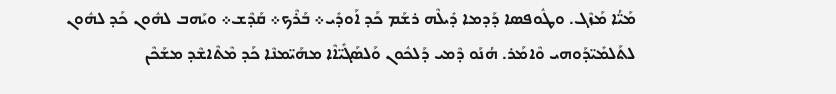ܡܰܝ̈ܳܐ ܡܰܙܶܓ. ܘܛܽܘܦܣܐ ܕܰܕܡܐ ܕܺܝܠܶܗ ܪܫܰܡ ܟܰܕ ܐܰܘܕܺܝ܀ ܒܰܪܶܟ܀ ܩܰܕܶܫ܀ ܘܝܰܗܒ ܠܗܽܘܢ ܟܰܕ ܠܗܽܘܢ ܠܬܰܠܡܺܝ̈ܕܰܘܗܝ ܘܶܐܡܰܪ. ܗܳܢܰܘ ܕܶܡܝ ܕܰܠܟܽܘܢ ܘܰܠܣܰܓܺܝ̈ܐܶܐ ܡܗܰܝ̈ܡܢܶܐ ܟܰܕ ܡܶܬܶܐܫܶܕ ܡܫܰܟܶܢ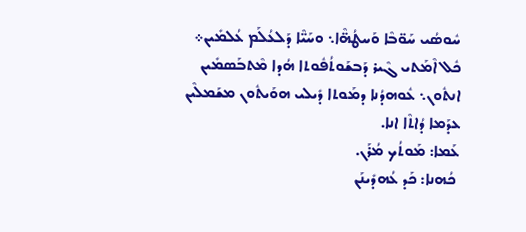ܚܽܘܣܳܝ ܚܰܘ̈ܒܶܐ ܘܰܚܛܳܗ̈ܶܐ܆ ܘܚܰܝ̈ܶܐ ܕܰܠܥܳܠܰܡ ܥܳܠܡܺܝܢ܀
ܟܽܠ ܐܶܡܰܬܝ ܓܶܝܪ ܕܰܒܫܰܘܬܳܦܽܘܬܐ ܗܳܕܐ ܡܶܬܒܰܣܡܺܝܢ ܐܢܬܽܘܢ܆ ܥܽܘܗܕܳܢܐ ܕܡܰܘܬܐ ܕܺܝܠܝ ܗܘܰܝܬܽܘܢ ܡܫܰܡܠܶܝܢ ܥܕܰܡܐ ܕܳܐܬܶܐ ܐܢܐ.
ܥܰܡܐ: ܡܰܘܬܳܟ ܡܳܪܰܢ.
 ܟܳܗܢܐ: ܟܰܕ ܥܳܗܕܺܝܢܰܢ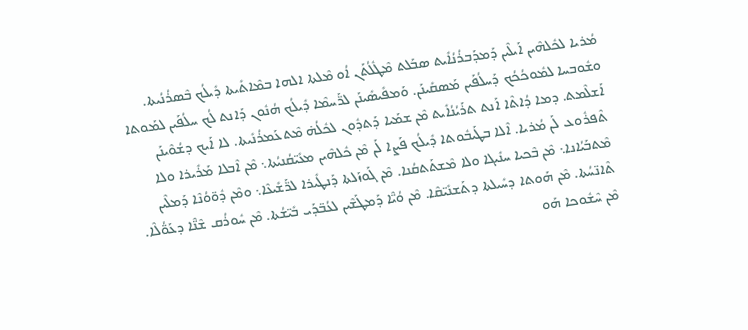ܡܳܪܝܐ ܠܟܽܠܗܶܝܢ ܐܰܝܠܶܝܢ ܕܰܡܕܰܒܪܳܢܳܐܺܝܬ ܣܒܰܠܬ ܡܶܛܽܠܳܬܰܢ ܐܳܘ ܡܶܠܬܐ ܐܠܗܐ ܒܡܶܐܬܺܝܬܐ ܕܺܝܠܳܟ ܒܶܣܪܳܢܳܝܬܐ. ܘܫܽܘܒܚܐ ܠܡܽܘܟܳܟܳܟ ܕܰܚܠܳܦܰܝܢ ܡܰܣܩܺܝܢܰܢ. ܘܰܡܦܺܝܣܺܝܢܰܢ ܠܪ̈ܰܚܡܶܐ ܕܺܝܠܳܟ ܗܳܢܽܘܢ ܕܰܐܢܬ ܠܳܟ ܚܠܳܦܰܝܢ ܠܡܰܘܬܐ ܐܰܫܠܶܡܬ. ܕܡܐ ܕܳܐܬܶܐ ܐܰܢܬ ܬܪܰܝܳܢܳܐܺܝܬ ܡܶܢ ܫܡܰܝܐ ܕܰܬܕܽܘܢ ܠܟܽܠܳܗ̇ ܡܶܬܥܰܡܪܳܢܺܝܬܐ. ܠܐ ܐܰܝܟ ܕܫܳܘܶܝܢܰܢ ܬܶܦܪܽܘܥ ܠܰܢ ܡܳܪܝܐ. ܐܶܠܐ ܒܛܰܝܒܽܘܬܐ ܕܺܝܠܳܟ ܦܰܨܐ ܠܰܢ ܡܶܢ ܟܽܠܗܶܝܢ ܡܥܺܝ̈ܩܳܢܝܳܬܐ܆ ܡܶܢ ܐܶܒܠܐ ܡܰܪܺܝܪܐ ܘܠܐ ܡܶܬܒܰܝܳܐܢܐ܆ ܡܶܢ ܒܶܟܝܐ ܚܢܺܝܓܐ ܘܠܐ ܡܶܫܬܰܬܩܳܢܐ. ܡܶܢ ܓܰܘܙܰܠܬܐ ܕܰܢܛܺܝܪܐ ܠܪ̈ܰܫܺܝܥܶܐ܆ ܘܡܶܢ ܕܽܘ̈ܘܳܢܶܐ ܕܰܡܠܶܝܢ ܬܶܐܢ̈ܚܳܬܐ. ܡܶܢ ܗܰܘܬܐ ܕܚܺܝܠܬܐ ܕܬܰܫܢܺܝ̈ܩܶܐ. ܡܶܢ ܘܳܝ̈ܶܐ ܕܰܡܛܰܫܶܝܢ ܠܥܳܒ̈ܕܰܝ ܒܺܝ̈ܫܳܬܐ. ܡܶܢ ܚܽܘܪܳܩ ܫܶܢ̈ܶܐ ܕܥܰܘ̈ܳܠܶܐ. ܡܶܢ ܚܶܫܽܘܟܐ ܗܰܘ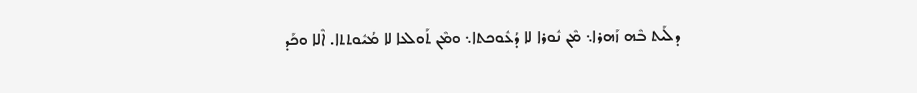ܕܠܰܝܬ ܒܶܗ ܙܰܗܪܐ܆ ܡܶܢ ܢܽܘܪܐ ܠܐ ܕܳܥܽܘܟܬܐ܆ ܘܡܶܢ ܬܰܘܠܥܐ ܠܐ ܡܳܝܽܘܬܬܐ. ܐܶܠܐ ܘܟܰܕ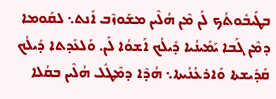ܒܛܰܝܒܽܘܬܳܟ ܠܰܢ ܡܶܢ ܗܳܠܶܝܢ ܡܫܰܘܙܶܒ ܐܰܢܬ܆ ܠܩܰܘܡܐ ܕܡܶܢ ܓܰܒܐ ܝܰܡܺܝܢܳܝܐ ܕܺܝܠܳܟ ܐܰܫܘܳܐ ܠܰܢ. ܘܰܠܥܺܕܬܐ ܕܺܝܠܳܟ ܩܰܕܺܝܫܬܐ ܘܰܐܪܥܳܢܳܝܬܐ܆ ܗܳܕܶܐ ܕܡܶܛܽܠ ܗܳܠܶܝܢ ܒܩܳܠܐ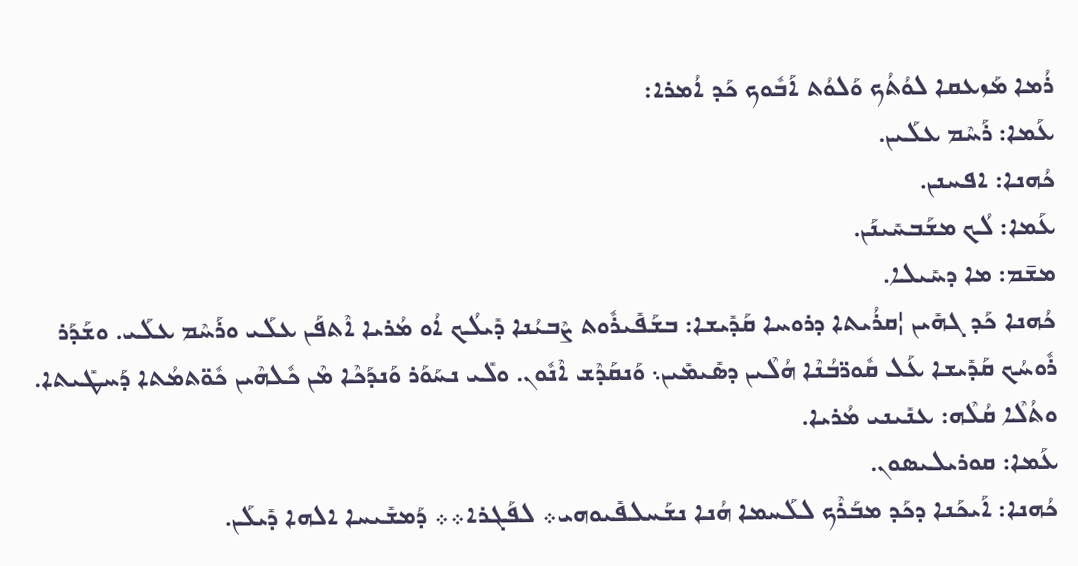ܪܳܡܐ ܡܰܙܥܩܐ ܠܘܳܬܳܟ ܘܰܠܘܳܬ ܐܰܒܽܘܟ ܟܰܕ ܐܳܡܪܐ:
ܥܰܡܐ: ܪܰܚܶܡ ܥܠܰܝܢ.
ܟܳܗܢܐ: ܐܦܚܢܢ.
ܥܰܡܐ: ܠܳܟ ܡܫܰܒܚܺܝܢܰܢ.
ܡܫ̄ܡ: ܡܐ ܕܚܺܝܠܐ.
ܟܳܗܢܐ ܟܰܕ ܓܗܺܝܢ ¦ܩܪܳܝܬܐ ܕܪܘܚܐ ܩܰܕܺܝܫܐ: ܒܫܰܦܺܝܪܽܘܬ ܨܶܒܝܳܢܐ ܕܺܝܠܳܟ ܐܳܘ ܡܳܪܝܐ ܐܶܬܦܰܢ ܥܠܰܝ ܘܪܰܚܶܡ ܥܠܰܝ. ܘܫܰܕܰܪ ܪܽܘܚܳܟ ܩܰܕܺܝܫܐ ܥܰܠ ܩܽܘܪ̈ܒܳܢܶܐ ܗܳܠܶܝܢ ܕܣܺܝܡܺܝܢ܆ ܘܰܢܩܰܕܶܫ ܐܶܢܽܘܢ. ܘܠܺܝ ܢܚܰܘܰܪ ܘܰܢܕܰܟܶܐ ܡܶܢ ܟܽܠܗܶܝܢ ܟܽܘ̈ܬܡܳܬܐ ܕܰܚܛܺܝܬܐ.
ܘܬܳܠܶܐ ܩܳܠܶܗ: ܥܢܺܝܢܝ ܡܳܪܝܐ.
ܥܰܡܐ: ܩܘܪܝܠܝܣܘܢ.
ܟܳܗܢܐ: ܐܰܝܟܰܢܐ ܕܟܰܕ ܡܒܰܪܶܟ ܠܠܰܚܡܐ ܗܳܢܐ ܢܫܰܚܠܦܺܝܘܗܝ܀ ܠܦܰܓܪܐ܀܀ ܕܰܡܫܺܝܚܐ ܐܠܗܐ ܕܺܝܠܰܢ.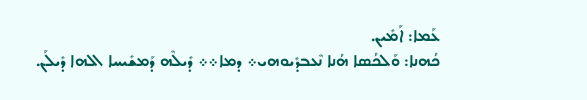ܥܰܡܐ: ܐܰܡܺܝܢ.
ܟܳܗܢܐ: ܘܰܠܟܳܣܐ ܗܳܢܐ ܢܶܥܒܕܺܝܘܗܝ܀ ܕܡܐ܀܀ ܕܺܝܠܶܗ ܕܰܡܫܺܝܚܐ ܐܠܗܐ ܕܺܝܠܰܢ.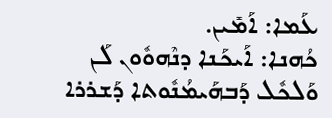ܥܰܡܐ: ܐܰܡܺܝܢ.
ܟܳܗܢܐ: ܐܰܝܟܰܢܐ ܕܢܶܗܘܽܘܢ ܠܰܢ ܘܰܠܟܽܠ ܕܰܒܗܰܝܡܳܢܽܘܬܐ ܕܰܫܪܪܐ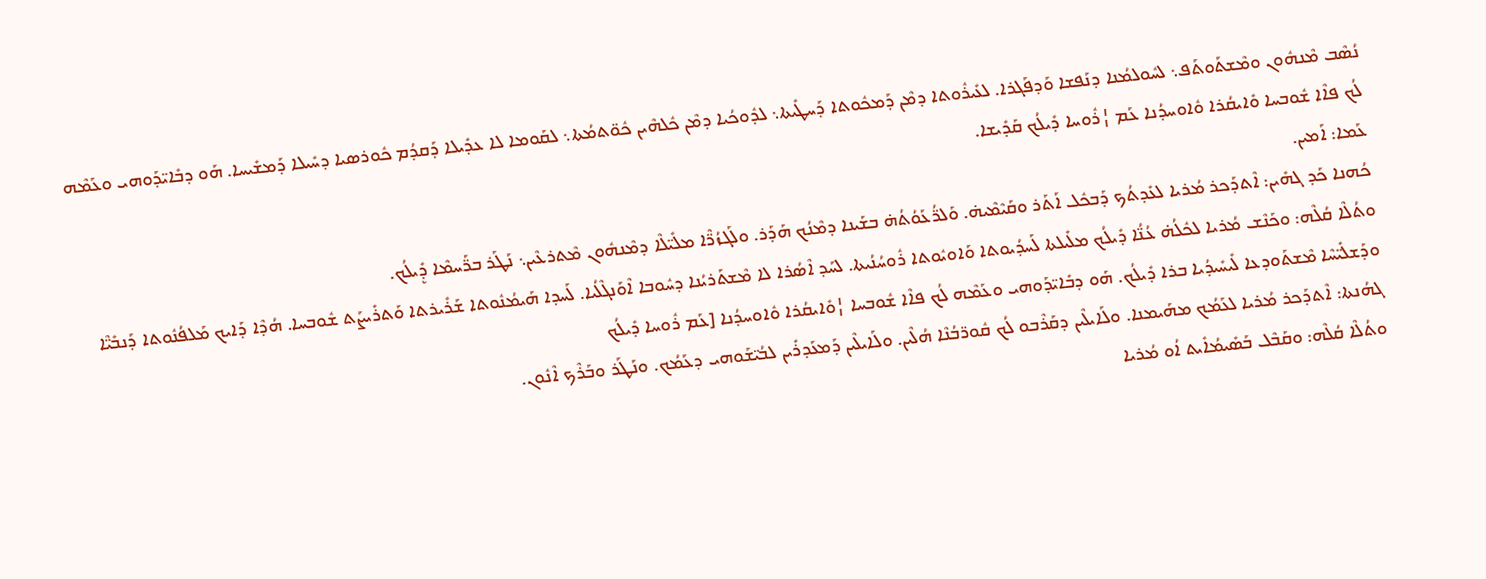ܢܳܣܶܒ ܡܶܢܗܽܘܢ ܘܡܶܫܬܰܘܬܰܦ܆ ܠܚܽܘܠܡܳܢܐ ܕܢܰܦܫܐ ܘܰܕܦܰܓܪܐ. ܠܥܺܝܪܽܘܬܐ ܕܡܶܢ ܕܰܡܟܽܘܬܐ ܕܰܚܛܺܝܬܐ܆ ܠܕܽܘܟܳܝܐ ܕܡܶܢ ܟܽܠܗܶܝܢ ܟܽܘ̈ܬܡܳܬܐ܆ ܠܩܰܘܡܐ ܠܐ ܥܕܺܝܠܐ ܕܰܩܕܳܡ ܟܽܘܪܣܝܐ ܕܚܺܝܠܐ ܕܰܡܫܺܝܚܐ. ܗܰܘ ܕܒܺܐܝ̈ܕܰܘܗܝ ܘܥܰܡܶܗ ܠܳܟ ܦܐܶܐ ܫܽܘܒܚܐ ܘܺܐܝܩܳܪܐ ܘܽܐܘܚܕܳܢܐ ܥܰܡ ¦ܪܽܘܚܐ ܕܺܝܠܳܟ ܩܰܕܺܝܫܐ.
ܥܰܡܐ: ܐܰܡܝܢ.
ܟܳܗܢܐ ܟܰܕ ܓܗܺܝܢ: ܐܶܬܕܰܟܪ ܡܳܪܝܐ ܠܥܺܕܬܳܟ ܕܰܒܟܽܠ ܐܰܬܰܪ ܘܩܰܝܶܡܶܝܗ̇. ܘܰܠܪ̈ܳܥܰܘܳܬܳܗ̇ ܒܫܰܝܢܐ ܕܡܶܢܳܟ ܗܰܕܰܪ. ܘܠܰܓܙܳܪ̈ܶܐ ܡܠܺܝ̈ܠܶܐ ܕܡܶܢܗܽܘܢ ܡܶܬܪܥܶܝܢ܆ ܢܰܛܰܪ ܒܪ̈ܰܚܡܶܐ ܕܷܺܝܠܳܟ.
ܘܬܳܠܶܐ ܩܳܠܶܗ: ܘܟܰܢܶܫ ܡܳܪܝܐ ܠܟܽܠܳܗ̇ ܥܳܢ̈ܳܐ ܕܺܝܠܳܟ ܡܠܺܝܠܬܐ ܠܰܚܕܳܝܘܬܐ ܘܰܐܘܝܽܘܬܐ ܪܽܘܚܳܢܳܝܬܐ. ܠܚܰܕ ܐܶܣܳܪܐ ܠܐ ܡܶܫܬܰܪܝܳܢܐ ܕܚܽܘܒܐ ܐܶܘܰܢܓܶܠܳܝܐ. ܠܰܚܕܐ ܗܰܝܡܳܢܽܘܬܐ ܫܰܪܺܝܪܬܐ ܘܰܬܪܺܝܨܰܬ ܫܽܘܒܚܐ. ܗܳܕܶܐ ܕܰܐܝܟ ܡܰܠܦܳܢܽܘܬܐ ܕܰܢܒܺܝ̈ܶܐ ܘܕܰܫܠܺܝ̈ܚܶܐ ܡܶܫܬܰܘܕܥܐ ܠܺܝܚܺܝܕܳܝܐ ܒܪܐ ܕܺܝܠܳܟ. ܗܰܘ ܕܒܺܐܝ̈ܕܰܘܗܝ ܘܥܰܡܶܗ ܠܳܟ ܦܐܶܐ ܫܽܘܒܚܐ ¦ܘܺܐܝܩܳܪܐ ܘܽܐܘܚܕܳܢܐ [ܥܰܡ ܪܽܘܚܐ ܕܺܝܠܳܟ
ܓܗܳܢܬܐ: ܐܶܬܕܰܟܪ ܡܳܪܝܐ ܠܥܰܡܳܟ ܡܗܰܝܡܢܐ. ܘܠܰܐܝܠܶܝܢ ܕܩܰܪܶܒܘ ܠܳܟ ܩܽܘܪ̈ܒܳܢܶܐ ܗܳܠܶܝܢ. ܘܠܰܐܝܠܶܝܢ ܕܰܡܥܰܕܪܺܝܢ ܠܒܳܝ̈ܫܰܘܗܝ ܕܥܰܡܳܟ. ܘܢܰܛܰܪ ܘܒܰܪܶܟ ܐܶܢܽܘܢ.
ܘܬܳܠܶܐ ܩܳܠܶܗ: ܘܩܰܒܶܠ ܒܰܣܺܝܡܳܐܺܝܬ ܐܳܘ ܡܳܪܝܐ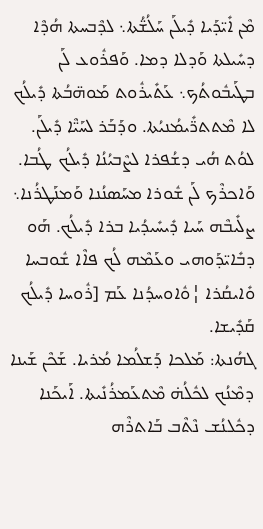ܡܶܢ ܐܺܝ̈ܕܰܝܐ ܕܺܝܠܰܢ ܚܰܠܳܫ̈ܳܬܐ܆ ܠܕܶܒܚܬܐ ܗܳܕܶܐ ܕܚܺܝܠܬܐ ܘܰܕܠܐ ܕܡܐ. ܘܰܦܪܽܘܥ ܠܰܢ ܒܛܰܝܒܽܘܬܳܟ܆ ܥܰܬܺܝܪܽܘܬ ܡܰܘܗ̈ܒܳܬܐ ܕܺܝܠܳܟ ܠܐ ܡܶܬܬܪ̈ܺܝܡܳܢܝܳܬܐ. ܘܕܰܒܰܪ ܠܚܰܝ̈ܶܐ ܕܺܝܠܰܢ. ܠܘܳܬ ܗܳܝ ܕܫܳܦܪܐ ܠܨܶܒܝܳܢܳܐ ܕܺܝܠܳܟ ܛܳܒܐ. ܘܰܐܟܪܶܟ ܠܰܢ ܫܽܘܪܐ ܡܚܰܣܢܳܢܐ ܘܰܡܢܰܛܪܳܢܐ܆ ܨܠܺܝܒܶܗ ܚܰܝܐ ܕܺܝܚܺܝܕܳܝܐ ܒܪܐ ܕܺܝܠܳܟ. ܗܰܘ ܕܒܺܐܝ̈ܕܰܘܗܝ ܘܥܰܡܶܗ ܠܳܟ ܦܐܶܐ ܫܽܘܒܚܐ ܘܺܐܝܩܳܪܐ ¦ܘܽܐܘܚܕܳܢܐ ܥܰܡ [ܪܽܘܚܐ ܕܺܝܠܳܟ ܩܰܕܺܝܫܐ.
ܓܗܳܢܬܐ: ܡܰܠܟܐ ܕܰܫܠܳܡܐ ܡܳܪܝܐ. ܫܰܟܶܢ ܫܰܝܢܐ ܕܡܶܢܳܟ ܠܟܽܠܳܗ̇ ܡܶܬܥܰܡܪܳܢܺܝܬܐ. ܐܰܝܟܰܢܐ ܕܟܽܠܢܳܫ ܢܶܬܶܒ ܒܰܐܬܪܶܗ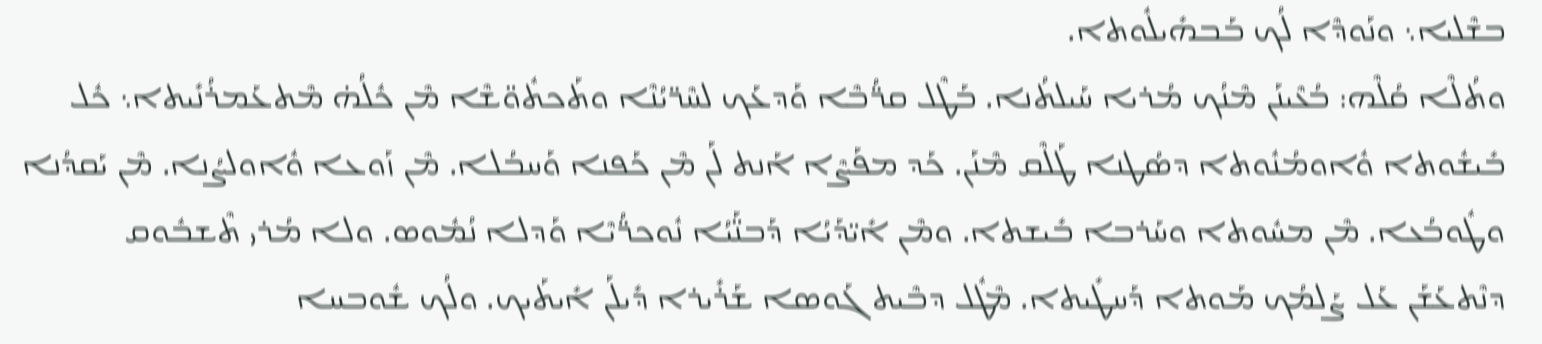ܒܫܶܠܝܐ܆ ܘܢܰܘܕܶܐ ܠܳܟ ܒܰܒܗܺܝܠܽܘܬܐ.
ܘܬܳܠܶܐ ܩܳܠܶܗ: ܒܳܥܶܝܢܰܢ ܡܶܢܳܟ ܡܳܪܝܐ ܚܰܝܠܬܳܢܐ. ܒܰܛܶܠ ܩܪ̈ܳܒܶܐ ܘܰܕܥܰܟ ܠܚܶܪ̈ܝܳܢܶܐ ܘܬܰܟܬܽܘ̈ܫܶܐ ܡܶܢ ܟܽܠܳܗ̇ ܡܶܬܥܰܡܪܳܢܺܝܬܐ܆ ܟܽܠ ܒܺܝܫܽܘܬܐ ܘܽܐܘܡܳܢܽܘܬܐ ܕܣܳܛܢܐ ܛܰܠܶܩ ܡܶܢܰܢ. ܟܰܕ ܡܦܰܨܶܐ ܐܰܢܬ ܠܰܢ ܡܶܢ ܟܰܦܢܐ ܘܰܚܒܳܠܐ. ܡܶܢ ܙܰܘܥܐ ܘܽܐܘܠܨܳܢܐ. ܡܶܢ ܝܰܩܕܳܢܐ ܘܛܽܘܒܳܥܐ. ܡܶܢ ܡܚܽܘܬܐ ܘܚܰܪܒܐ ܒܺܝܫܬܐ. ܘܡܶܢ ܐܺܝ̈ܕܰܝܳܐ ܕܰܒܢ̈ܰܝܳܐ ܢܽܘܟܪ̈ܳܝܶܐ ܘܰܕܠܐ ܢܳܡܽܘܣ. ܘܠܐ ܡܳܪܝ ܬܶܫܒܽܘܩ ܕܢܶܬܥܰܫܰܢ ܥܰܠ ܨܰܠܡܳܟ ܡܰܘܬܐ ܕܰܚܛܺܝܬܐ. ܡܶܛܽܠ ܕܒܶܝܬ ܓܰܘܣܐ ܫܰܪܺܝܪܐ ܕܺܝܠܰܢ ܐܺܝܬܰܝܟ. ܘܠܳܟ ܫܽܘܒܚܐ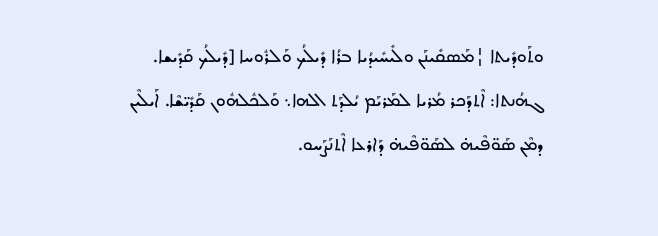ܘܬܰܘܕܺܝܬܐ ¦ܡܰܣܩܺܝܢܰܢ ܘܠܺܝܚܺܝܕܳܝܐ ܒܪܳܐ ܕܺܝܠܳܟ ܘܰܠܪܽܘܚܐ [ܕܺܝܠܳܟ ܩܰܕܺܝܫܐ.
ܓܗܳܢܬܐ: ܐܶܬܕܰܟܪ ܡܳܪܝܐ ܠܡܰܪܝܰܡ ܝܳܠܕܰܬ ܐܠܗܐ܆ ܘܰܠܟܽܠܗܽܘܢ ܩܰܕܺܝ̈ܫܶܐ. ܐܰܝܠܶܝܢ ܕܡܶܢ ܣܰܘ̈ܦܶܝܗ̇ ܠܣܰܘ̈ܦܶܝܗ̇ ܕܰܐܪܥܐ ܐܶܬܢܰܨܰܚܘ.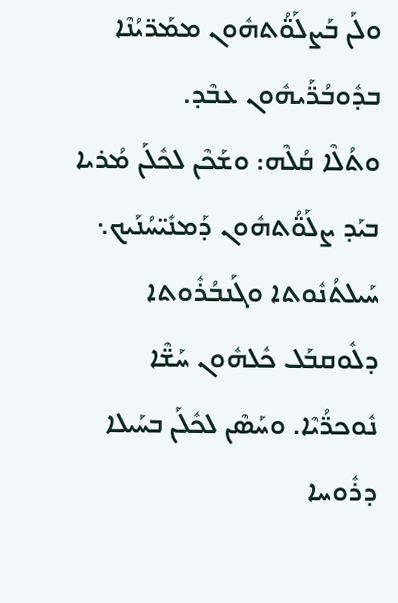ܘܠܰܢ ܒܰܨܠܰܘ̈ܳܬܗܽܘܢ ܡܡܰܪ̈ܝܳܢܶܐ ܒܕܽܘܒܳܪ̈ܰܝܗܽܘܢ ܥܒܶܕ.
ܘܬܳܠܶܐ ܩܳܠܶܗ: ܘܫܰܟܶܢ ܠܟܽܠܰܢ ܡܳܪܝܐ ܒܝܰܕ ܨܠܰܘ̈ܳܬܗܽܘܢ ܕܰܡܢܺܝ̈ܚܳܢܰܝܟ܆ ܚܰܝܠܬܳܢܽܘܬܐ ܘܓܰܢܒܳܪܽܘܬܐ ܕܠܽܘܩܒܰܠ ܟܽܠܗܽܘܢ ܚܰܫ̈ܶܐ ܢܽܘܟܪ̈ܳܝܶܐ. ܘܚܰܣܶܢ ܠܟܽܠܰܢ ܒܚܰܝܠܐ ܕܪܽܘܚܐ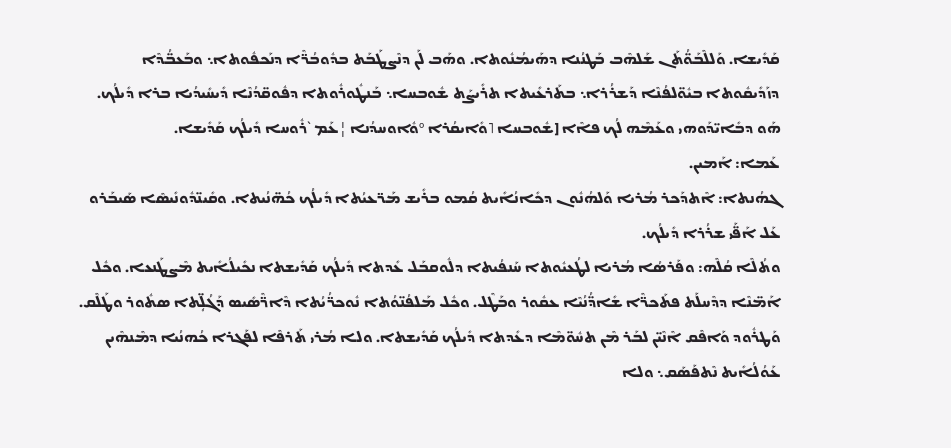ܩܰܕܺܝܫܐ. ܘܰܠܠܶܒܰܘ̈ܳܬܰܢ ܫܰܠܗܶܒ ܒܰܛܢܳܢܐ ܕܗܰܝܡܳܢܽܘܬܐ. ܘܗܰܒ ܠܰܢ ܕܢܶܨܛܰܒܰܬ ܒܕܽܘܒܳܪ̈ܶܐ ܕܢܰܟܦܽܘܬܐ܆ ܘܒܰܥܒ̈ܳܕܶܐ ܕܙܰܕܺܝܩܽܘܬܐ ܒܝܽܘ̈ܠܦܳܢܶܐ ܕܰܫܪܳܪܐ܆ ܒܬܰܪܥܺܝܬܐ ܬܪܺܝܨܰܬ ܫܽܘܒܚܐ܆ ܒܰܢܛܽܘܪܽܘܬܐ ܕܦܽܘܩ̈ܕܳܢܶܐ ܕܺܝܚܺܝܕܳܝܐ ܒܪܐ ܕܺܝܠܳܟ. ܗܰܘ ܕܒܺܐܝ̈ܕܰܘܗܝ ܘܥܰܡܶܗ ܠܳܟ ܦܐܶܐ [ܫܽܘܒܚܐ ˥ܘܺܐܝܩܳܪܐ ºܘܽܐܘܚܕܳܢܐ ¦ܥܰܡ `ܪܽܘܚܐ ܕܺܝܠܳܟ ܩܰܕܺܝܫܐ.
ܥܰܡܐ: ܐܰܡܝܢ.
ܓܗܳܢܬܐ: ܐܶܬܕܰܟܪ ܡܳܪܝܐ ܘܰܠܗܳܢܽܘܢ ܕܟܺܐܢܳܐܺܝܬ ܩܳܡܘ ܒܪܺܝܫ ܡܰܪ̈ܥܝܳܬܐ ܕܺܝܠܳܟ ܟܳܗ̈ܢܳܝܬܐ. ܘܩܺܝܢ̈ܕܽܘܢܺܝܣܶܐ ܣܰܝܒܰܪܘ ܥܰܠ ܐܰܦ̈ܰܝ ܫܪܳܪܐ ܕܺܝܠܳܟ.
ܘܬܳܠܶܐ ܩܳܠܶܗ: ܘܦܰܪܣܳܐ ܡܳܪܝܐ ܠܛܳܥܝܽܘܬܐ ܚܰܢܦܳܝܬܐ ܕܠܽܘܩܒܰܠ ܥܺܕܬܐ ܕܺܝܠܳܟ ܩܰܕܺܝܫܬܐ ܢܟܺܝܠܳܐܺܝܬ ܡܶܨܛܰܢܥܐ. ܘܟܽܠ ܐܰܡ̈ܢܶܐ ܕܕܶܚܠܰܬ ܦܬܰܟܪ̈ܶܐ ܫܺܐܕ̈ܳܢܳܝܶܐ ܥܩܽܘܪ ܘܒܰܛܶܠ. ܘܟܽܠ ܡܰܠܦܳܢ̈ܘܳܬܐ ܢܽܘܟܪ̈ܳܝܳܬܐ ܕܶܐܪ̈ܶܣܺܝܣ ܕܰܓܳܠܴ̈ܬܐ ܣܬܽܘܪ ܘܛܰܠܶܩ. ܘܰܛܪܽܘܕ ܘܰܐܦܶܩ ܐܶܢܶܝ̈ܢ ܠܒܰܪ ܡܶܢ ܬܚܽܘ̈ܡܶܐ ܕܥܺܕܬܐ ܕܺܝܠܳܟ ܩܰܕܺܝܫܬܐ. ܘܠܐ ܡܳܪܝ ܬܰܪܦܶܐ ܠܦܰܓܪܐ ܟܳܗܢܳܝܐ ܕܡܶܢܗܶܝܢ ܥܰܘܳܠܳܐܺܝܬ ܢܶܬܦܰܣܰܩ܆ ܘܠܐ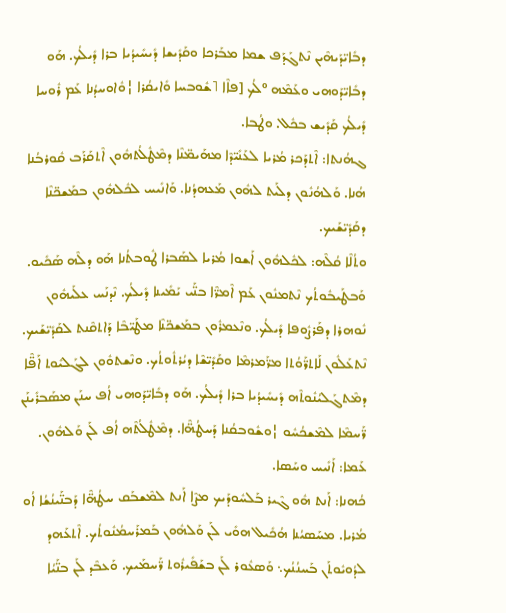ܕܒܺܐܝ̈ܕܰܝܗܶܝܢ ܢܶܬܓܰܕܰܦ ܫܡܐ ܡܒܰܪܟܐ ܘܩܰܕܺܝܫܐ ܕܺܝܚܺܝܕܳܝܐ ܒܪܐ ܕܺܝܠܳܟ. ܗܰܘ ܕܒܺܐܝ̈ܕܰܘܗܝ ܘܥܰܡܶܗ ºܠܳܟ [ܦܐܶܐ ˥ܫܽܘܒܚܐ ܘܺܐܝܩܳܪܐ ¦ܘܽܐܘܚܕܳܢܐ ܥܰܡ ܪܽܘܚܐ ܕܺܝܠܳܟ ܩܰܕܺܝܫ ܒܟܽܠ. ܘܛܳܒܐ.
ܓܗܳܢܬܐ: ܐܶܬܕܰܟܪ ܡܳܪܝܐ ܠܥܰܢܺܝ̈ܕܶܐ ܡܗܰܝܡ̈ܢܶܐ ܕܡܶܛܽܠܳܬܗܽܘܢ ܐܶܬܩܰܪܰܒ ܩܽܘܪܒܳܢܐ ܗܳܢܐ. ܘܰܠܗܳܢܽܘܢ ܕܠܰܝܬ ܠܗܽܘܢ ܡܰܥܗܕܳܢܐ. ܘܰܐܢܺܝܚ ܠܟܽܠܗܽܘܢ ܒܡܰܫܟ̈ܢܶܐ ܕܩܰܕܺܝ̈ܫܰܝܟ.
ܘܬܳܠܶܐ ܩܳܠܶܗ: ܠܟܽܠܗܽܘܢ ܐܰܫܘܐ ܡܳܪܝܐ ܠܣܰܒܪܐ ܛܽܘܒܬܳܢܐ ܗܰܘ ܕܠܶܗ ܣܰܟܺܝܘ. ܘܰܒܛܰܝܒܽܘܬܳܟ ܢܶܬܡܢܽܘܢ ܥܰܡ ܐܶܡܪ̈ܶܐ ܒܢ̈ܰܝ ܝܰܡܺܝܢܐ ܕܺܝܠܳܟ. ܢܶܕܢܰܚ ܥܠܰܝܗܽܘܢ ܢܽܘܗܪܐ ܕܦܰܪܨܽܘܦܐ ܕܺܝܠܳܟ. ܘܢܶܥܡܪܽܘܢ ܒܡܰܫܟ̈ܢܶܐ ܡܛܰܝ̈ܒܶܐ ܕܰܐܬܩܶܢܬ ܠܩܰܕܺܝ̈ܫܰܝܟ. ܢܶܬܥܰܠܽܘܢ ܠܰܐܬܪ̈ܰܘܳܬܐ ܡܪ̈ܰܡܪܡܶܐ ܘܩܰܕܺܝ̈ܫܶܐ ܕܝܳܪܬܽܘܬܳܟ. ܘܢܶܫܬܘܽܘܢ ܠܓܰܠܝܽܘܬ ܐܰܦ̈ܶܐ ܕܡܶܬܓܰܠܝܳܢܽܘܬܶܗ ܕܺܝܚܺܝܕܳܝܐ ܒܪܐ ܕܺܝܠܳܟ. ܗܰܘ ܕܒܺܐܝ̈ܕܰܘܗܝ ܐܳܦ ܚܢܰܢ ܡܣܰܒܪܺܝܢܰܢ ܪ̈ܰܚܡܶܐ ܠܡܶܫܟܳܚܽܘ ¦ܘܫܽܘܒܩܳܢܐ ܕܰܚܛܳܗ̈ܶܐ. ܕܡܶܛܽܠܳܬܶܗ ܐܳܦ ܠܰܢ ܘܰܠܗܽܘܢ.
ܥܰܡܐ: ܐܰܢܺܝܚ ܘܚܰܣܐ.
ܟܳܗܢܐ: ܐܰܢܬ ܗܽܘ ܓܶܝܪ ܒܰܠܚܽܘܕܰܝܟ ܡܨܶܐ ܐܰܢܬ ܠܡܶܫܒܰܩ ܚܛܳܗ̈ܶܐ ܕܰܒܢ̈ܰܝܢܳܫܳܐ ܐܳܘ ܡܳܪܝܐ. ܡܚܰܣܝܳܢܐ ܗܳܟܺܝܠ ܗܘܺܝ ܠܰܢ ܘܰܠܗܽܘܢ ܒܰܡܪܰܚܡܳܢܽܘܬܳܟ. ܐܶܬܥܰܗܕ ܠܕܳܘܝܽܘܬܰܢ ܒܰܚܢܳܢܳܟ܆ ܘܰܣܥܽܘܪ ܠܰܢ ܒܫܰܦܺܝܪܽܘܬ ܪ̈ܰܚܡܰܝܟ. ܘܰܥܒܶܕ ܠܰܢ ܒܢ̈ܰܝܳܐ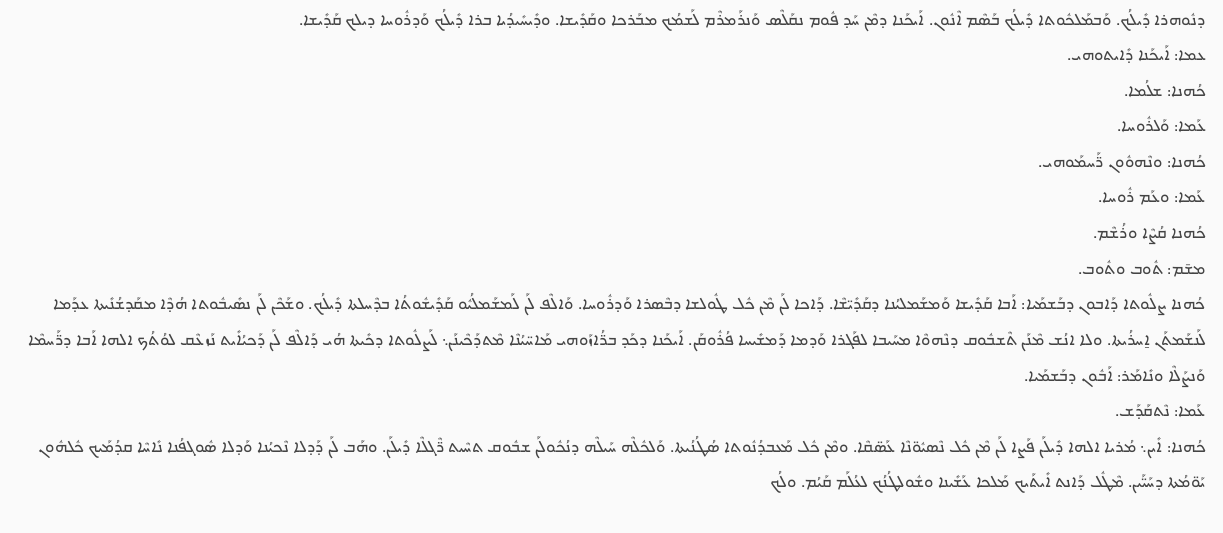ܕܢܽܘܗܪܐ ܕܺܝܠܳܟ. ܘܰܒܡܰܠܟܽܘܬܐ ܕܺܝܠܳܟ ܒܰܣܶܡ ܐܶܢܽܘܢ. ܐܰܝܟܰܢܐ ܕܡܶܢ ܚܰܕ ܦܽܘܡ ܢܩܰܠܶܣ ܘܰܢܪܰܡܪܶܡ ܠܰܫܡܳܟ ܡܒܰܪܟܐ ܘܩܰܕܺܝܫܐ. ܘܕܺܝܚܺܝܕܳܝܐ ܒܪܐ ܕܺܝܠܳܟ ܘܰܕܪܽܘܚܐ ܕܝܠܟ ܩܰܕܺܝܫܐ.
ܥܡܐ: ܐܰܝܟܰܢܐ ܕܺܐܝܬܘܗܝ.
ܟܳܗܢܐ: ܫܠܳܡܐ.
ܥܰܡܐ: ܘܰܠܪܽܘܚܐ.
ܟܳܗܢܐ: ܘܢܶܗܘܽܘܢ ܪ̈ܰܚܡܰܘܗܝ.
ܥܰܡܐ: ܘܥܰܡ ܪܽܘܚܐ.
ܟܳܗܢܐ ܩܳܨܶܐ ܘܪܳܫܶܡ.
ܡܫ̄ܡ: ܬܽܘܒ ܘܬܽܘܒ.
ܟܳܗܢܐ ܨܠܽܘܬܐ ܕܰܐܒܘܢ ܕܒܰܫܡܰܝܐ: ܐܰܒܐ ܩܰܕܺܝܫܐ ܘܰܡܫܰܡܠܝܳܢܐ ܕܩܰܕܺܝ̈ܫܶܐ. ܕܰܐܟܐ ܠܰܢ ܡܶܢ ܟܽܠ ܛܽܘܠܫܐ ܕܒܶܣܪܐ ܘܰܕܪܽܘܚܐ. ܘܰܐܠܶܦ ܠܰܢ ܠܰܡܫܰܡܠܳܝܽܘ ܩܰܕܺܝܫܽܘܬܳܐ ܒܕܶܚܠܬܐ ܕܺܝܠܳܟ. ܘܫܰܟܶܢ ܠܰܢ ܢܣܺܝܒܽܘܬܐ ܗܳܕܶܐ ܡܩܰܕܫܳܢܺܝܬܐ ܥܕܰܡܐ ܠܰܢܫܰܡܬܰܢ ܐ̱ܚܪܳܝܬܐ. ܘܠܐ ܐܢܳܫ ܡܶܢܰܢ ܬܶܫܒܽܘܩ ܕܢܶܗܘܶܐ ܡܚܰܝܒܐ ܠܦܰܓܪܐ ܘܰܕܡܐ ܕܰܡܫܺܝܚܐ ܦܳܪܽܘܩܰܢ. ܐܰܝܟܰܢܐ ܕܟܰܕ ܒܪ̈ܳܐܙܰܘܗܝ ܡܰܐܚ̈ܝܳܢܶܐ ܡܶܬܕܰܟܶܝܢܰܢ܆ ܠܰܨܠܽܘܬܐ ܕܟܺܝܬܐ ܗܳܝ ܕܰܐܠܶܦ ܠܰܢ ܕܰܟܝܳܐܺܝܬ ܢܰܙܥܶܩ ܠܘܳܬܳܟ ܐܠܗܐ ܐܰܒܐ ܕܪ̈ܰܚܡܶܐ ܘܰܢܨܰܠܶܐ ܘܢܺܐܡܰܪ: ܐܰܒܽܘܢ ܕܒܰܫܡܰܝܐ.
ܥܰܡܐ: ܢܶܬܩܰܕܰܫ.
ܟܳܗܢܐ: ܐܺܝܢ܆ ܡܳܪܝܐ ܐܠܗܐ ܕܺܝܠܰܢ ܦܰܨܐ ܠܰܢ ܡܶܢ ܟܽܠ ܢܶܣܝܽܘ̈ܢܶܐ ܥܰܣ̈ܩܶܐ. ܘܡܶܢ ܟܽܠ ܡܰܥܒܕܳܢܽܘܬܐ ܣܳܛܳܢܳܝܬܐ. ܘܰܠܟܽܠܶܗ ܚܰܝܠܶܗ ܕܢܳܟܽܘܠܰܢ ܫܒܽܘܩ ܬܚܶܝܬ ܪ̈ܶܓܠܶܐ ܕܺܝܠܰܢ. ܘܗܰܒ ܠܰܢ ܕܰܕܠܐ ܢܶܟܝܳܢܐ ܘܰܕܠܐ ܣܽܘܓܦܳܢܐ ܢܺܐܚܶܐ ܩܕܳܡܰܝܟ ܟܽܠܗܽܘܢ ܝܰܘ̈ܡܳܬܐ ܕܚܰܝ̈ܰܝܢ. ܡܶܛܽܠ ܕܰܐܢܬ ܐܺܝܬܰܝܟ ܡܰܠܟܐ ܥܰܫܺܝܢܐ ܘܫܽܘܠܛܳܢܳܟ ܠܥܳܠܰܡ ܩܰܝܳܡ. ܘܠܳܟ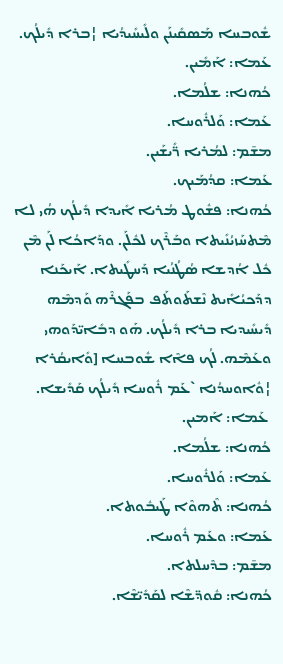ܫܽܘܒܚܐ ܡܰܣܩܺܝܢܰܢ ܘܠܺܝܚܺܝܕܳܝܐ ¦ܒܪܐ ܕܺܝܠܳܟ.
ܥܰܡܐ: ܐܰܡܺܝܢ.
ܟܳܗܢܐ: ܫܠܳܡܐ.
ܥܰܡܐ: ܘܰܠܪܽܘܚܐ.
ܡܫ̄ܡ: ܠܡܳܪܝܐ ܪ̈ܺܝܫܰܝܢ.
ܥܰܡܐ: ܩܕܳܡܰܝܟ.
ܟܳܗܢܐ: ܦܫܽܘܛ ܡܳܪܝܐ ܐܺܝܕܐ ܕܺܝܠܳܟ ܗܳܝ ܠܐ ܡܶܬܚܰܙܝܳܢܺܝܬܐ ܘܒܰܪܶܟ ܠܟܽܠܰܢ. ܘܕܰܐܟܳܐ ܠܰܢ ܡܶܢ ܟܽܠ ܐܳܕܫܐ ܣܳܛܳܢܳܝܐ ܕܰܚܛܺܝܬܐ. ܐܰܝܟܰܢܐ ܕܕܰܟܝܳܐܺܝܬ ܢܶܫܬܰܘܬܰܦ ܒܦܰܓܪܶܗ ܘܰܕܡܶܗ ܕܺܝܚܺܝܕܝܐ ܒܪܐ ܕܺܝܠܳܟ. ܗܰܘ ܕܒܺܐܝ̈ܕܰܘܗܝ ܘܥܰܡܶܗ. ܠܳܟ ܦܐܶܐ ܫܽܘܒܚܐ [ܘܺܐܝܩܳܪܐ ¦ܘܽܐܘܚܕܳܢܐ `ܥܰܡ ܪܽܘܚܐ ܕܺܝܠܳܟ ܩܰܕܺܝܫܐ.
 ܥܰܡܐ: ܐܰܡܝܢ.
ܟܳܗܢܐ: ܫܠܳܡܐ.
ܥܰܡܐ: ܘܰܠܪܽܘܚܐ.
ܟܳܗܢܐ: ܬܶܗܘܶܐ ܛܰܝܒܽܘܬܐ.
ܥܰܡܐ: ܘܥܰܡ ܪܽܘܚܐ.
ܡܫ̄ܡ: ܒܕܶܚܠܬܐ.
ܟܳܗܢܐ: ܩܽܘܕ̈ܫܶܐ ܠܩܰܕܺܝ̈ܫܶܐ.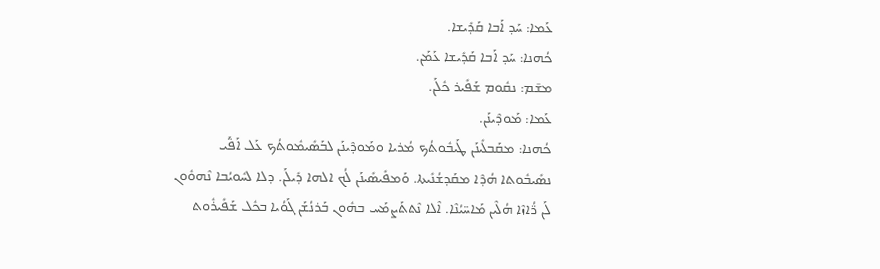ܥܰܡܐ: ܚܰܕ ܐܰܒܐ ܩܰܕܺܝܫܐ.
ܟܳܗܢܐ: ܚܰܕ ܐܰܒܐ ܩܰܕܺܝܫܐ ܥܰܡܰܢ.
ܡܫ̄ܡ: ܢܩܽܘܡ ܫܰܦܺܝܪ ܟܽܠܰܢ.
ܥܰܡܐ: ܡܰܘܕܶܝܢܰܢ.
ܟܳܗܢܐ: ܡܩܰܒܠܺܝܢܰܢ ܛܰܝܒܽܘܬܳܟ ܡܳܪܝܐ ܘܡܰܘܕܶܝܢܰܢ ܠܒܰܣܺܝܡܽܘܬܳܟ ܥܰܠ ܐܰܦ̈ܰܝ ܢܣܺܝܒܽܘܬܐ ܗܳܕܶܐ ܡܩܰܕܫܳܢܺܝܬܐ. ܘܰܡܦܺܝܣܺܝܢܰܢ ܠܳܟ ܐܠܗܐ ܕܺܝܠܰܢ. ܕܠܐ ܠܚܽܘܝܳܒܐ ܢܶܗܘܽܘܢ ܠܰܢ ܪ̈ܳܐܙܶܐ ܗܳܠܶܝܢ ܡܰܐܚ̈ܝܳܢܶܐ. ܐܶܠܐ ܢܶܬܬܰܨܡܰܚ ܒܗܽܘܢ ܒܰܪܢܳܫܰܢ ܓܰܘܳܝܐ ܒܟܽܠ ܫܰܦܺܝܪܽܘܬ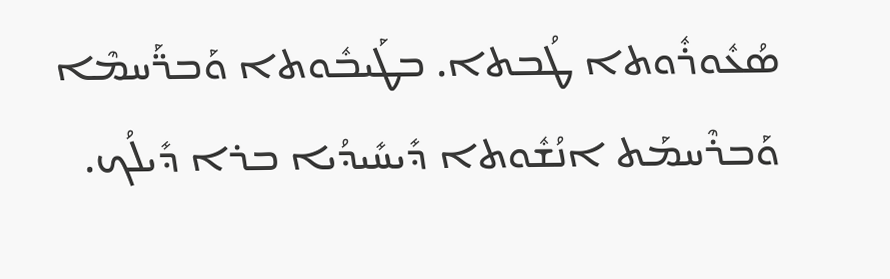ܣܳܥܽܘܪܽܘܬܐ ܛܳܒܬܐ. ܒܛܰܝܒܽܘܬܐ ܘܰܒܪ̈ܰܚܡܶܐ ܘܰܒܪܶܚܡܰܬ ܐܢܳܫܽܘܬܐ ܕܺܝܚܺܝܕܳܝܐ ܒܪܐ ܕܺܝܠܳܟ.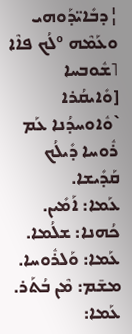¦ܕܒܺܐܝ̈ܕܰܘܗܝ ܘܥܰܡܶܗ ºܠܳܟ ܦܐܶܐ ˥ܫܽܘܒܚܐ [ܘܺܐܝܩܳܪܐ `ܘܽܐܘܚܕܳܢܐ ܥܰܡ ܪܽܘܚܐ ܕܺܝܠܳܟ ܩܰܕܺܝܫܐ.
ܥܰܡܐ: ܐܰܡܺܝܢ.
ܟܳܗܢܐ: ܫܠܳܡܐ.
ܥܰܡܐ: ܘܰܠܪܽܘܚܐ.
ܡܫ̄ܡ: ܡܶܢ ܒܳܬܰܪ.
ܥܰܡܐ: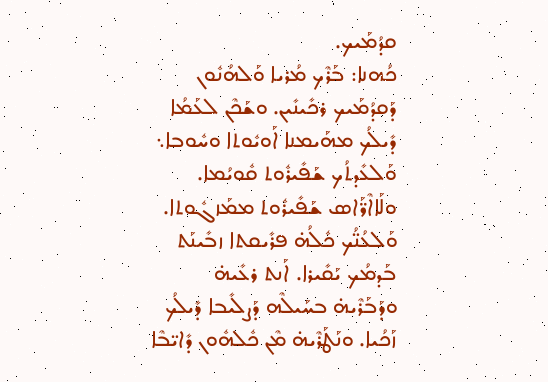ܩܕܳܡܰܝܟ.
ܟܳܗܢܐ: ܒܰܪܶܟ ܡܳܪܝܐ ܘܰܠܗܳܢܽܘܢ ܕܰܩܕܳܡܰܝܟ ܪܟܺܝܢܺܝܢ. ܘܫܰܟܶܢ ܠܥܰܡܳܐ ܕܺܝܠܳܟ ܡܗܰܝܡܢܐ ܐܰܘܝܽܘܬܐ ܘܚܽܘܒܐ܆ ܘܰܠܥܺܕܬܳܟ ܫܰܦܺܝܪܽܘܬ ܩܽܘܝܳܡܐ. ܘܠܰܐܐܶܪ̈ܰܐܣ ܫܰܦܺܝܪܽܘܬ ܡܡܰܙܓܽܘܬܐ. ܘܰܠܥܳܢ̈ܳܟ ܟܽܠܳܗ̇ ܦܪܺܝܩܬܐ ܙܒܺܝܢܰܬ ܒܰܕܡܳܟ ܝܰܩܺܝܪܐ. ܐܰܢܬ ܪܥܺܝܗ̇ ܘܕܰܒܰܪܶܝܗ̇ ܒܚܰܝܠܶܗ ܕܰܨܠܺܝܒܐ ܕܺܝܠܳܟ ܙܰܟܳܝܐ. ܘܢܰܛܰܪܶܝܗ̇ ܡܶܢ ܟܽܠܗܽܘܢ ܕܺܐܝ̈ܒܶܐ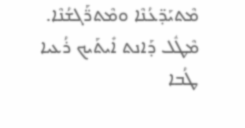ܡܶܬܝܰܕ̈ܥܳܢܶܐ ܘܡܶܬܪ̈ܰܓܫܳܢܶܐ. ܡܶܛܽܠ ܕܰܐܢܬ ܐܺܝܬܰܝܟ ܪܳܥܝܐ ܛܳܒܐ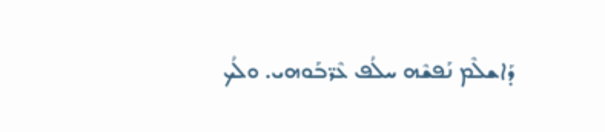ܕܰܐܫܠܶܡ ܢܰܦܫܶܗ ܚܠܳܦ ܥܶܪ̈ܒܰܘܗܝ. ܘܠܳܟ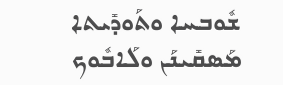ܫܽܘܒܚܐ ܘܬܰܘܕܺܝܬܐ ܡܰܣܩܺܝܢܰܢ ܘܠܰܐܒܽܘܟ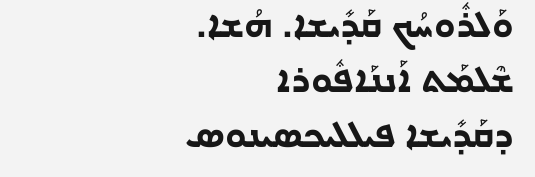ܘܰܠܪܽܘܚܳܟ ܩܰܕܺܝܫܐ. ܗܳܫܐ.
ܫܶܠܡܰܬ ܐܰܢܢܰܐܦܽܘܪܐ ܕܩܰܕܺܝܫܐ ܦܝܠܠܝܟܣܝܢܘܣ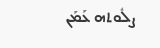ܨܠܽܘܬܗ ܥܰܡܰܢ